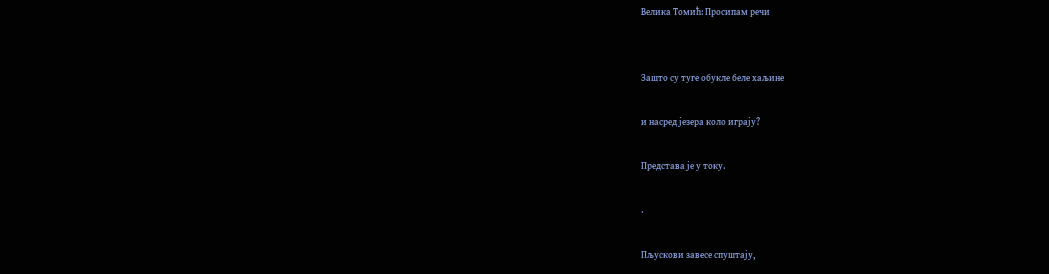Велика Томић: Просипам речи


Зашто су туге обукле беле хаљине

и насред језера коло играју?

Представа је у току.

.

Пљускови завесе спуштају,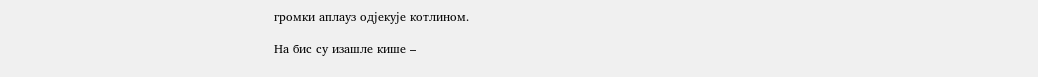громки аплауз одјекује котлином.

На бис су изашле кише –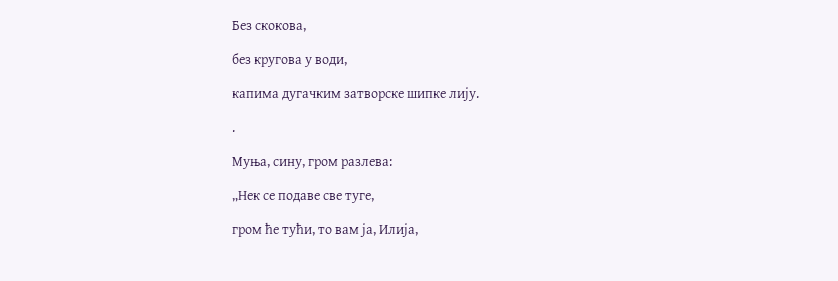Без скокова,

без кругова у води,

капима дугачким затворске шипке лију.

.

Муња, сину, гром разлева:

„Нек се подаве све туге,

гром ће тући, то вам ја, Илија,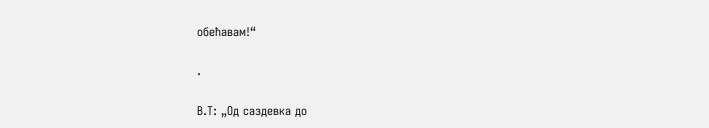обећавам!“

.

В.Т: „Од саздевка до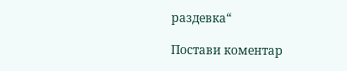раздевка“

Постави коментар